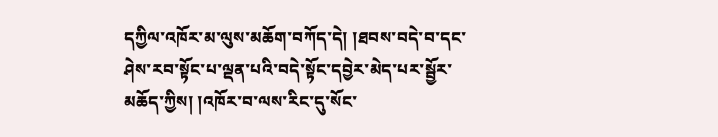དཀྱིལ་འཁོར་མ་ལུས་མཆོག་བཀོད་དེ། །ཐབས་བདེ་བ་དང་ཤེས་རབ་སྟོང་པ་ལྡན་པའི་བདེ་སྟོང་དབྱེར་མེད་པར་སྦྱོར་མཆོད་ཀྱིས། །འཁོར་བ་ལས་རིང་དུ་སོང་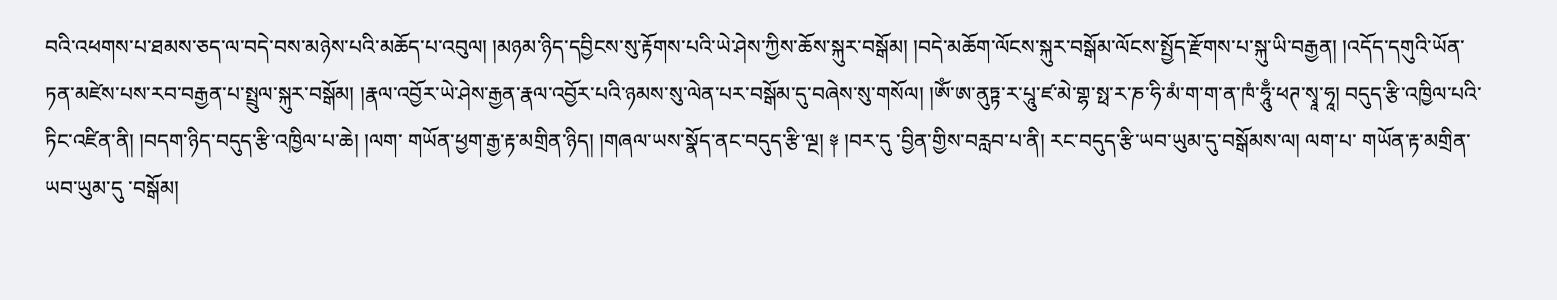བའི་འཕགས་པ་ཐམས་ཅད་ལ་བདེ་བས་མཉེས་པའི་མཆོད་པ་འབུལ། །མཉམ་ཉིད་དབྱིངས་སུ་རྟོགས་པའི་ཡེ་ཤེས་ཀྱིས་ཆོས་སྐུར་བསྒོམ། །བདེ་མཆོག་ལོངས་སྐུར་བསྒོམ་ལོངས་སྤྱོད་རྫོགས་པ་སྐུ་ཡི་བརྒྱན། །འདོད་དགུའི་ཡོན་ཏན་མཛེས་པས་རབ་བརྒྱན་པ་སྤྲུལ་སྐུར་བསྒོམ། །རྣལ་འབྱོར་ཡེ་ཤེས་རྒྱན་རྣལ་འབྱོར་པའི་ཉམས་སུ་ལེན་པར་བསྒོམ་དུ་བཞེས་སུ་གསོལ། །ཨོཾ་ཨ་ནུཏྟ་ར་པཱུ་ཛ་མེ་གྷ་སྥ་ར་ཎ་ཧི་མཾ་ག་ག་ན་ཁཾ་ཧཱུྃ་ཕཊ་སྭཱ་ཧཱ། བདུད་རྩི་འཁྱིལ་པའི་ཏིང་འཛིན་ནི། །བདག་ཉིད་བདུད་རྩི་འཁྱིལ་པ་ཆེ། །ལག་ གཡོན་ཕྱག་རྒྱ་རྟ་མགྲིན་ཉིད། །གཞལ་ཡས་སྣོད་ནང་བདུད་རྩི་ལྔ། ༈ །བར་དུ ་བྱིན་གྱིས་བརླབ་པ་ནི། རང་བདུད་རྩི་ཡབ་ཡུམ་དུ་བསྒོམས་ལ། ལག་པ་ གཡོན་རྟ་མགྲིན་ཡབ་ཡུམ་དུ ་བསྒོམ།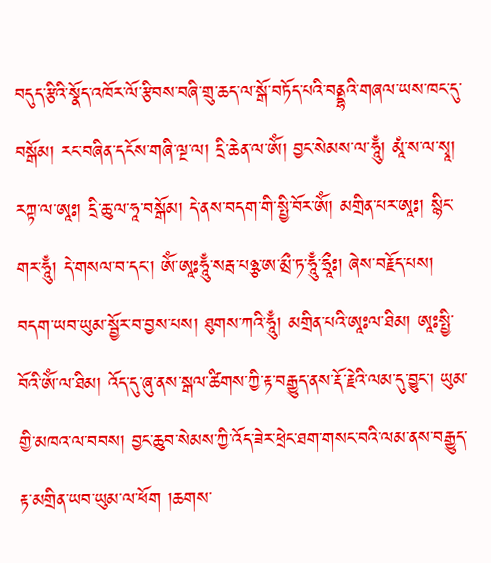བདུད་རྩིའི་སྣོད་འཁོར་ལོ་རྩིབས་བཞི་གྲུ་ཆད་ལ་སྒོ་བཏོད་པའི་བནྡྷའི་གཞལ་ཡས་ཁང་དུ་བསྒོམ། རང་བཞིན་དངོས་གཞི་ལྔ་ལ། དྲི་ཆེན་ལ་ཨོཾ། བྱང་སེམས་ལ་ཧཱུྃ། མཱཾ་ས་ལ་སྭཱ། རཀྟ་ལ་ཨཱཿ། དྲི་ཆུ་ལ་ཧཱ་བསྒོམ། དེ་ནས་བདག་གི་སྤྱི་བོར་ཨོཾ། མགྲིན་པར་ཨཱཿ། སྙིང་གར་ཧཱུྃ། དེ་གསལ་བ་དང་། ཨོཾ་ཨཱཿཧཱུྃ་སརྦ་པཉྩ་ཨ་མྲྀ་ཏ་ཧཱུྃ་ཧྲཱྀཿ། ཞེས་བརྗོད་པས། བདག་ཡབ་ཡུམ་སྦྱོར་བ་བྱས་པས། ཐུགས་ཀའི་ཧཱུྃ། མགྲིན་པའི་ཨཱཿལ་ཐིམ། ཨཱཿསྤྱི་བོའི་ཨོཾ་ལ་ཐིམ། འོད་དུ་ཞུ་ནས་སྒལ་ཚིགས་ཀྱི་རྟ་བརྒྱུད་ནས་རྡོ་རྗེའི་ལམ་དུ་བྱུང་། ཡུམ་གྱི་མཁའ་ལ་བབས། བྱང་ཆུབ་སེམས་ཀྱི་འོད་ཟེར་ཕྲེང་ཐག་གསང་བའི་ལམ་ནས་བརྒྱུད་རྟ་མགྲིན་ཡབ་ཡུམ་ལ་ཕོག །ཆགས་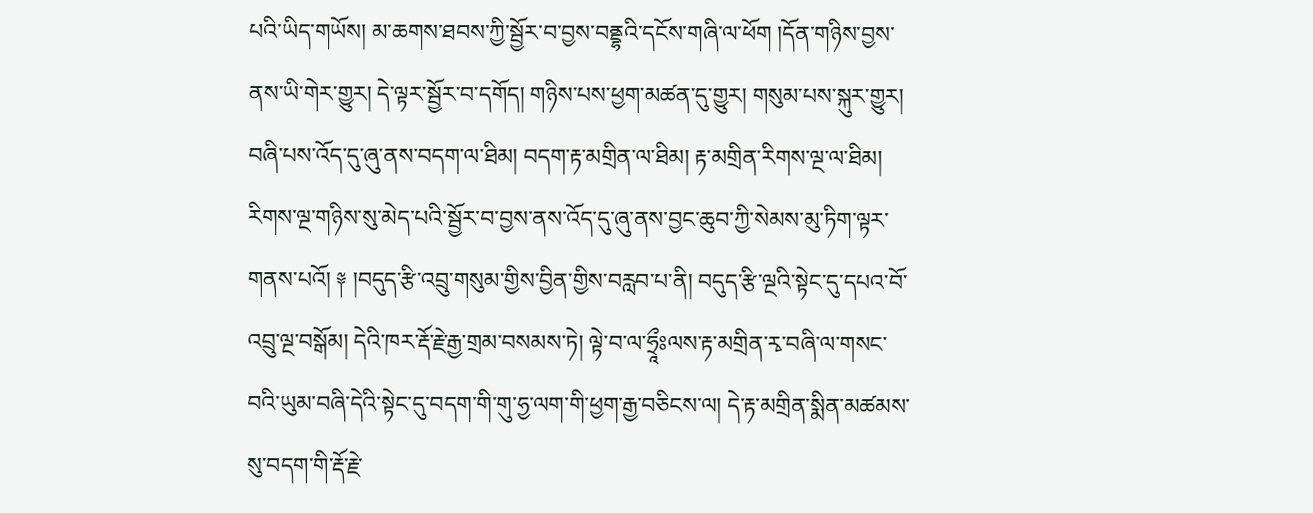པའི་ཡིད་གཡོས། མ་ཆགས་ཐབས་ཀྱི་སྦྱོར་བ་བྱས་བནྡྷའི་དངོས་གཞི་ལ་ཕོག །དོན་གཉིས་བྱས་ནས་ཡི་གེར་གྱུར། དེ་ལྟར་སྦྱོར་བ་དགོད། གཉིས་པས་ཕྱག་མཚན་དུ་གྱུར། གསུམ་པས་སྐུར་གྱུར། བཞི་པས་འོད་དུ་ཞུ་ནས་བདག་ལ་ཐིམ། བདག་རྟ་མགྲིན་ལ་ཐིམ། རྟ་མགྲིན་རིགས་ལྔ་ལ་ཐིམ། རིགས་ལྔ་གཉིས་སུ་མེད་པའི་སྦྱོར་བ་བྱས་ནས་འོད་དུ་ཞུ་ནས་བྱང་ཆུབ་ཀྱི་སེམས་མུ་ཏིག་ལྟར་གནས་པའོ། ༈ །བདུད་རྩི་འབྲུ་གསུམ་གྱིས་བྱིན་གྱིས་བརླབ་པ་ནི། བདུད་རྩི་ལྔའི་སྟེང་དུ་དཔའ་བོ་འབྲུ་ལྔ་བསྒོམ། དེའི་ཁར་རྡོ་རྗེ་རྒྱ་གྲམ་བསམས་ཏེ། ལྟེ་བ་ལ་ཧྲཱྀཿལས་རྟ་མགྲིན་རྭ་བཞི་ལ་གསང་བའི་ཡུམ་བཞི་དེའི་སྟེང་དུ་བདག་གི་གུ་ཧྱ་ལག་གི་ཕྱག་རྒྱ་བཅིངས་ལ། དེ་རྟ་མགྲིན་སྨིན་མཚམས་སུ་བདག་གི་རྡོ་རྗེ་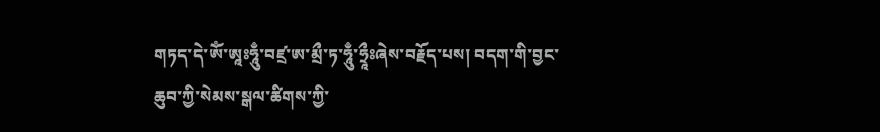གཏད་དེ་ཨོཾ་ཨཱཿཧཱུྃ་བཛྲ་ཨ་མྲྀ་ཏ་ཧཱུྃ་ཧྲཱྀཿཞེས་བརྗོད་པས། བདག་གི་བྱང་
ཆུབ་ཀྱི་སེམས་སྒལ་ཚིགས་ཀྱི་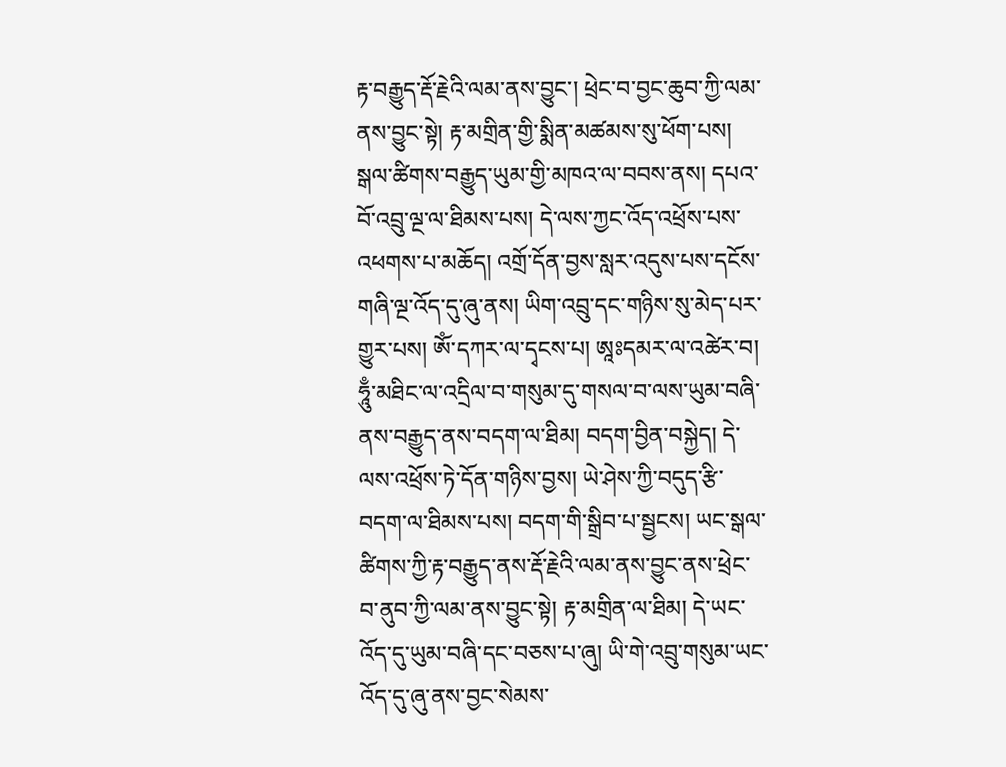རྟ་བརྒྱུད་རྡོ་རྗེའི་ལམ་ནས་བྱུང་། ཕྲེང་བ་བྱང་ཆུབ་ཀྱི་ལམ་ནས་བྱུང་སྟེ། རྟ་མགྲིན་གྱི་སྨིན་མཚམས་སུ་ཕོག་པས། སྒལ་ཚིགས་བརྒྱུད་ཡུམ་གྱི་མཁའ་ལ་བབས་ནས། དཔའ་བོ་འབྲུ་ལྔ་ལ་ཐིམས་པས། དེ་ལས་ཀྱང་འོད་འཕྲོས་པས་འཕགས་པ་མཆོད། འགྲོ་དོན་བྱས་སླར་འདུས་པས་དངོས་གཞི་ལྔ་འོད་དུ་ཞུ་ནས། ཡིག་འབྲུ་དང་གཉིས་སུ་མེད་པར་གྱུར་པས། ཨོཾ་དཀར་ལ་དྭངས་པ། ཨཱཿདམར་ལ་འཚེར་བ། ཧཱུྃ་མཐིང་ལ་འདྲིལ་བ་གསུམ་དུ་གསལ་བ་ལས་ཡུམ་བཞི་ནས་བརྒྱུད་ནས་བདག་ལ་ཐིམ། བདག་བྱིན་བསྐྱེད། དེ་ལས་འཕྲོས་ཏེ་དོན་གཉིས་བྱས། ཡེ་ཤེས་ཀྱི་བདུད་རྩི་བདག་ལ་ཐིམས་པས། བདག་གི་སྒྲིབ་པ་སྦྱངས། ཡང་སྒལ་ཚིགས་ཀྱི་རྟ་བརྒྱུད་ནས་རྡོ་རྗེའི་ལམ་ནས་བྱུང་ནས་ཕྲེང་བ་ནུབ་ཀྱི་ལམ་ནས་བྱུང་སྟེ། རྟ་མགྲིན་ལ་ཐིམ། དེ་ཡང་འོད་དུ་ཡུམ་བཞི་དང་བཅས་པ་ཞུ། ཡི་གེ་འབྲུ་གསུམ་ཡང་འོད་དུ་ཞུ་ནས་བྱང་སེམས་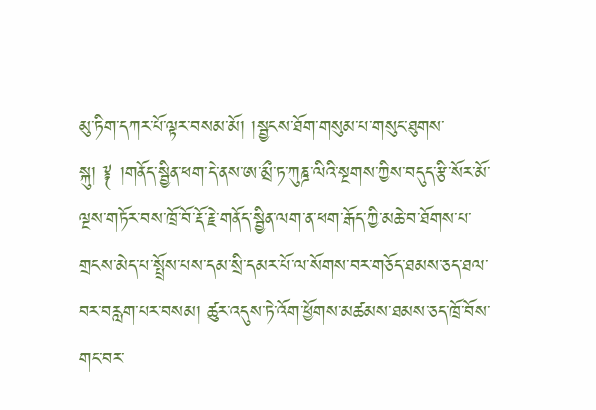མུ་ཏིག་དཀར་པོ་ལྟར་བསམ་མོ། །སྦྱངས་ཐོག་གསུམ་པ་གསུང་ཐུགས་སྐུ། ༈ །གནོད་སྦྱིན་ཕག་དེ་ནས་ཨ་མྲྀ་ཏ་ཀུཎྜ་ལིའི་སྔགས་ཀྱིས་བདུད་རྩི་སོར་མོ་ལྔས་གཏོར་བས་ཁྲོ་བོ་རྡོ་རྗེ་གནོད་སྦྱིན་ལག་ན་ཕག་རྒོད་ཀྱི་མཆེ་བ་ཐོགས་པ་གྲངས་མེད་པ་སྤྲོས་པས་དམ་སྲི་དམར་པོ་ལ་སོགས་བར་གཅོད་ཐམས་ཅད་ཐལ་བར་བརླག་པར་བསམ། ཚུར་འདུས་ཏེ་འོག་ཕྱོགས་མཚམས་ཐམས་ཅད་ཁྲོ་བོས་གང་བར་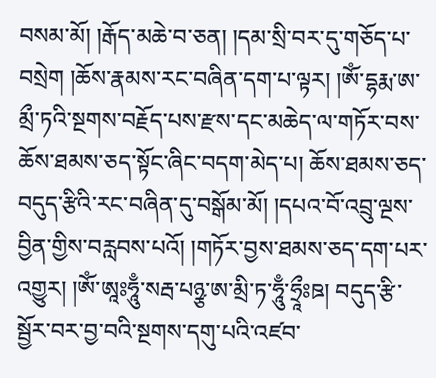བསམ་མོ། །རྒོད་མཆེ་བ་ཅན། །དམ་སྲི་བར་དུ་གཅོད་པ་བསྲེག །ཆོས་རྣམས་རང་བཞིན་དག་པ་ལྟར། །ཨོཾ་དྷརྨ་ཨ་མྲྀ་ཏའི་སྔགས་བརྗོད་པས་རྫས་དང་མཆེད་ལ་གཏོར་བས་ཆོས་ཐམས་ཅད་སྟོང་ཞིང་བདག་མེད་པ། ཆོས་ཐམས་ཅད་བདུད་རྩིའི་རང་བཞིན་དུ་བསྒོམ་མོ། །དཔའ་བོ་འབྲུ་ལྔས་བྱིན་གྱིས་བརླབས་པའོ། །གཏོར་བྱས་ཐམས་ཅད་དག་པར་འགྱུར། །ཨོཾ་ཨཱཿཧཱུྃ་སརྦ་པཉྩ་ཨ་མྲི་ཏ་ཧཱུྃ་ཧྲཱྀཿཋ། བདུད་རྩི་སྦྱོར་བར་བྱ་བའི་སྔགས་དགུ་པའི་འཛབ་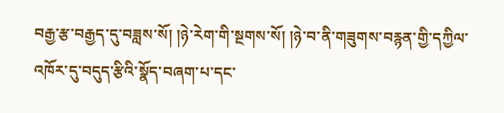བརྒྱ་རྩ་བརྒྱད་དུ་བཟླས་སོ། །ཉེ་རེག་གི་སྔགས་སོ། །ཉེ་བ་ནི་གཟུགས་བརྙན་གྱི་དཀྱིལ་འཁོར་དུ་བདུད་རྩིའི་སྣོད་བཞག་པ་དང་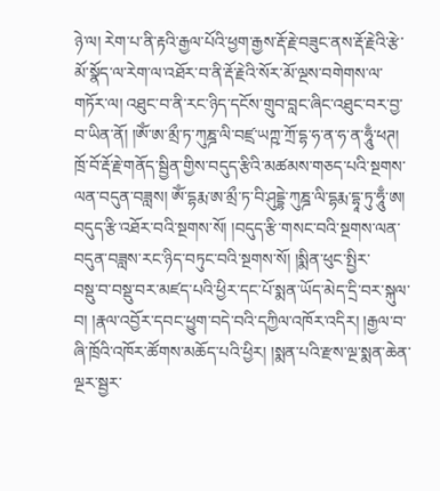ཉེ་ལ། རེག་པ་ནི་རྟའི་རྒྱལ་པོའི་ཕྱག་རྒྱས་རྡོ་རྗེ་བཟུང་ནས་རྡོ་རྗེའི་རྩེ་མོ་སྣོད་ལ་རེག་ལ་འཐོར་བ་ནི་རྡོ་རྗེའི་སོར་མོ་ལྔས་བགེགས་ལ་གཏོར་ལ། འཐུང་བ་ནི་རང་ཉིད་དངོས་གྲུབ་བླང་ཞིང་འཐུང་བར་བྱ་བ་ཡིན་ནོ། །ཨོཾ་ཨ་མྲྀ་ཏ་ཀུཎྜ་ལི་བཛྲ་ཡཀྵ་ཀྲོ་དྷ་ཧ་ན་ཧ་ན་ཧཱུྃ་ཕཊ། ཁྲོ་བོ་རྡོ་རྗེ་གནོད་སྦྱིན་གྱིས་བདུད་རྩིའི་མཚམས་གཅད་པའི་སྔགས་ལན་བདུན་བཟླས། ཨོཾ་དྷརྨ་ཨ་མྲྀ་ཏ་བི་ཤུདྡྷེ་ཀུཎྜ་ལི་དྷརྨ་དྷཱ་ཏུ་ཧཱུྃ་ཨ། བདུད་རྩི་འཐོར་བའི་སྔགས་སོ། །བདུད་རྩི་གསང་བའི་སྔགས་ལན་བདུན་བཟླས་རང་ཉིད་བཏུང་བའི་སྔགས་སོ། །སྨིན་ཕུང་སྤྱིར་
བསྡུ་བ་བསྡུ་བར་མཛད་པའི་ཕྱིར་དང་པོ་སྨན་ཡོད་མེད་དྲི་བར་སྐུལ་བ། །རྣལ་འབྱོར་དབང་ཕྱུག་བདེ་བའི་དཀྱིལ་འཁོར་འདིར། །རྒྱལ་བ་ཞི་ཁྲོའི་འཁོར་ཚོགས་མཆོད་པའི་ཕྱིར། །སྨན་པའི་རྫས་ལྔ་སྨན་ཆེན་ལྔར་སྦྱར་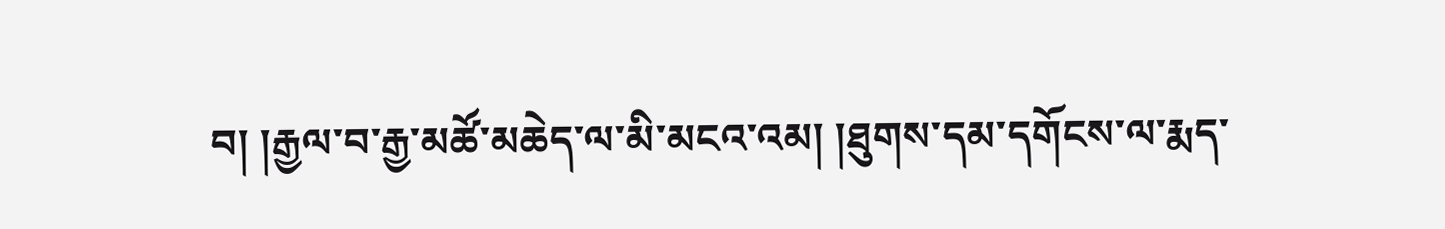བ། །རྒྱལ་བ་རྒྱ་མཚོ་མཆེད་ལ་མི་མངའ་འམ། །ཐུགས་དམ་དགོངས་ལ་རྨད་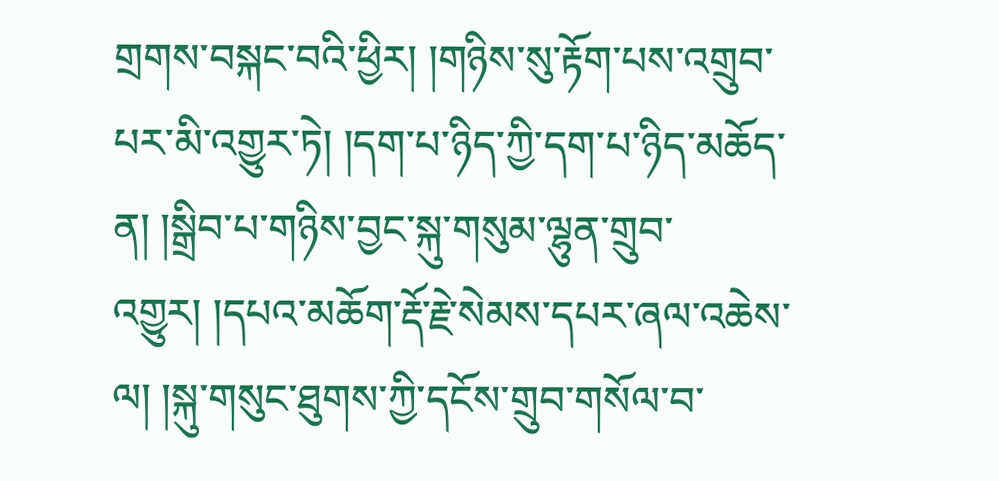གྲགས་བསྐང་བའི་ཕྱིར། །གཉིས་སུ་རྟོག་པས་འགྲུབ་པར་མི་འགྱུར་ཏེ། །དག་པ་ཉིད་ཀྱི་དག་པ་ཉིད་མཆོད་ན། །སྒྲིབ་པ་གཉིས་བྱང་སྐུ་གསུམ་ལྷུན་གྲུབ་འགྱུར། །དཔའ་མཆོག་རྡོ་རྗེ་སེམས་དཔར་ཞལ་འཆེས་ལ། །སྐུ་གསུང་ཐུགས་ཀྱི་དངོས་གྲུབ་གསོལ་བ་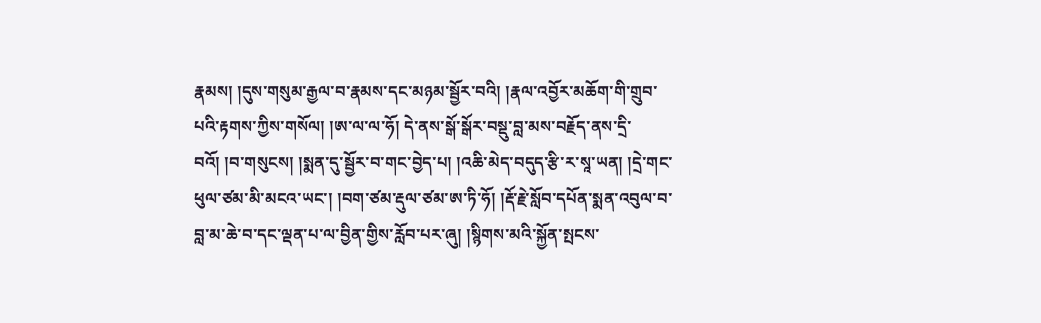རྣམས། །དུས་གསུམ་རྒྱལ་བ་རྣམས་དང་མཉམ་སྦྱོར་བའི། །རྣལ་འབྱོར་མཆོག་གི་གྲུབ་པའི་རྟགས་ཀྱིས་གསོལ། །ཨ་ལ་ལ་ཧོ། དེ་ནས་སྒོ་སྒོར་བསྡུ་བླ་མས་བརྗོད་ནས་དྲི་བའོ། །བ་གསུངས། །སྨན་དུ་སྦྱོར་བ་གང་བྱེད་པ། །འཆི་མེད་བདུད་རྩི་ར་སཱ་ཡན། །དྲེ་གང་ཕུལ་ཙམ་མི་མངའ་ཡང་། །བག་ཙམ་རྡུལ་ཙམ་ཨ་ཏི་ཧོ། །རྡོ་རྗེ་སློབ་དཔོན་སྨན་འབུལ་བ་བླ་མ་ཆེ་བ་དང་ལྡན་པ་ལ་བྱིན་གྱིས་རློབ་པར་ཞུ། །སྙིགས་མའི་སྐྱོན་སྤངས་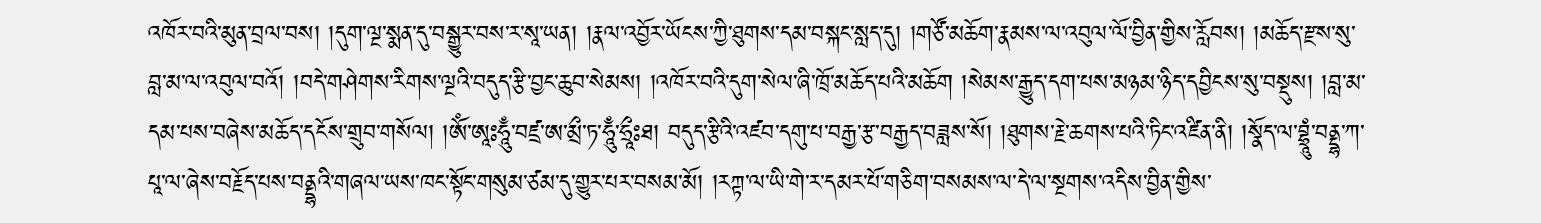འཁོར་བའི་མུན་བྲལ་བས། །དུག་ལྔ་སྨན་དུ་བསྒྱུར་བས་ར་སཱ་ཡན། །རྣལ་འབྱོར་ཡོངས་ཀྱི་ཐུགས་དམ་བསྐང་སླད་དུ། །གཙོ་མཆོག་རྣམས་ལ་འབུལ་ལོ་བྱིན་གྱིས་རློབས། །མཆོད་རྫས་སུ་བླ་མ་ལ་འབུལ་བའོ། །བདེ་གཤེགས་རིགས་ལྔའི་བདུད་རྩི་བྱང་ཆུབ་སེམས། །འཁོར་བའི་དུག་སེལ་ཞི་ཁྲོ་མཆོད་པའི་མཆོག །སེམས་རྒྱུད་དག་པས་མཉམ་ཉིད་དབྱིངས་སུ་བསྡུས། །བླ་མ་དམ་པས་བཞེས་མཆོད་དངོས་གྲུབ་གསོལ། །ཨོཾ་ཨཱཿཧཱུྃ་བཛྲ་ཨ་མྲྀ་ཏ་ཧཱུྃ་ཧྲཱྀཿཐ། བདུད་རྩིའི་འཛབ་དགུ་པ་བརྒྱ་རྩ་བརྒྱད་བཟླས་སོ། །ཐུགས་རྗེ་ཆགས་པའི་ཏིང་འཛིན་ནི། །སྣོད་ལ་བྷྲཱུཾ་བནྡྷ་ཀ་པཱ་ལ་ཞེས་བརྗོད་པས་བནྡྷའི་གཞལ་ཡས་ཁང་སྟོང་གསུམ་ཙམ་དུ་གྱུར་པར་བསམ་མོ། །རཀྟ་ལ་ཡི་གེ་ར་དམར་པོ་གཅིག་བསམས་ལ་དེ་ལ་སྔགས་འདིས་བྱིན་གྱིས་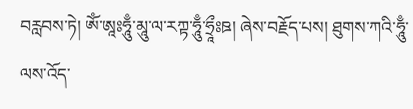བརླབས་ཏེ། ཨོཾ་ཨཱཿཧཱུྃ་མཱུ་ལ་རཀྟ་ཧཱུྃ་ཧྲཱྀཿཋ། ཞེས་བརྗོད་པས། ཐུགས་ཀའི་ཧཱུྃ་ལས་འོད་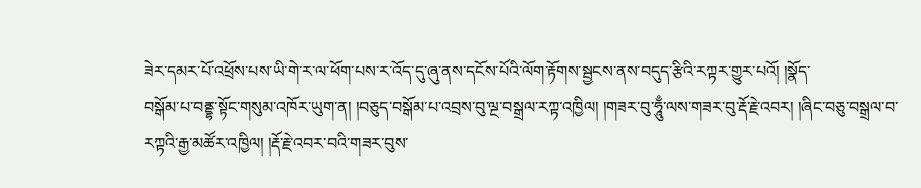ཟེར་དམར་པོ་འཕྲོས་པས་ཡི་གེ་ར་ལ་ཕོག་པས་ར་འོད་དུ་ཞུ་ནས་དངོས་པོའི་ལོག་རྟོགས་སྦྱངས་ནས་བདུད་རྩིའི་རཀྟར་གྱུར་པའོ། །སྣོད་
བསྒོམ་པ་བནྡྷ་སྟོང་གསུམ་འཁོར་ཡུག་ན། །བཅུད་བསྒོམ་པ་འབྲས་བུ་ལྔ་བསྒྲལ་རཀྟ་འཁྱིལ། །གཟར་བུ་ཧཱུྃ་ལས་གཟར་བུ་རྡོ་རྗེ་འབར། །ཞིང་བཅུ་བསྒྲལ་བ་རཀྟའི་རྒྱ་མཚོར་འཁྱིལ། །རྡོ་རྗེ་འབར་བའི་གཟར་བུས་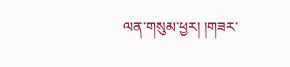ལན་གསུམ་ཕྱར། །གཟར་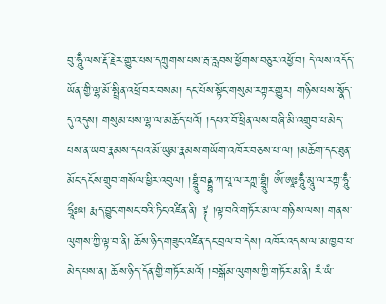བུ་ཧཱུྃ་ལས་རྡོ་རྗེར་གྱུར་པས་དཀྲུགས་པས་རྦ་རླབས་ཕྱོགས་བཅུར་འཕྱོ་བ། དེ་ལས་འདོད་ཡོན་གྱི་ལྷ་མོ་སྤྲིན་འཕྲོ་བར་བསམ། དང་པོས་སྟོང་གསུམ་རཀྟར་གྱུར། གཉིས་པས་སྣོད་དུ་འདུས། གསུམ་པས་ལྷ་ལ་མཆོད་པའོ། །དཔའ་བོ་ཕྲིན་ལས་བཞི་མི་འགྲུབ་པ་མེད་པས་ན་ཡབ་རྣམས་དཔའ་མོ་ཡུམ་རྣམས་གཡོག་འཁོར་བཅས་པ་ལ། །མཆོག་དང་ཐུན་མོང་དངོས་གྲུབ་གསོལ་ཕྱིར་འབུལ། །བྷྲཱུཾ་བནྡྷ་ཀ་པཱ་ལ་རཀྵ་བྷྲཱུཾ། ཨོཾ་ཨཱཿཧཱུྃ་མཱུ་ལ་རཀྟ་ཧཱུྃ་ཧྲཱྀཿཋ། རྨད་བྱུང་གསང་བའི་ཏིང་འཛིན་ནི། ༈ །ལྟ་བའི་གཏོར་མ་ལ་གཉིས་ལས། གནས་ལུགས་ཀྱི་ལྟ་བ་ནི། ཆོས་ཉིད་གཟུང་འཛིན་དང་བྲལ་བ་དེས། འཁོར་འདས་ལ་མ་ཁྱབ་པ་མེད་པས་ན། ཆོས་ཉིད་དོན་གྱི་གཏོར་མའོ། །བསྒོམ་ལུགས་ཀྱི་གཏོར་མ་ནི། རཾ་ཡཾ་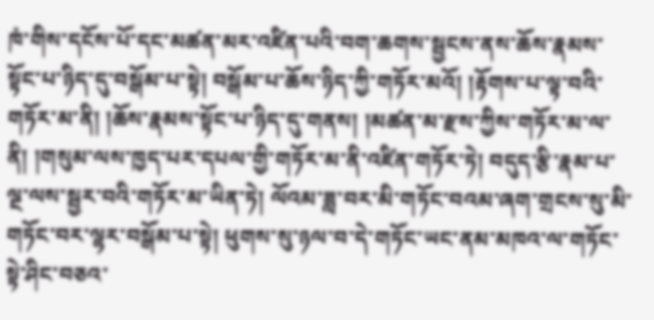ཁཾ་གིས་དངོས་པོ་དང་མཚན་མར་འཛིན་པའི་བག་ཆགས་སྦྱངས་ནས་ཆོས་རྣམས་སྟོང་པ་ཉིད་དུ་བསྒོམ་པ་སྟེ། བསྒོམ་པ་ཆོས་ཉིད་ཀྱི་གཏོར་མའོ། །རྟོགས་པ་ལྟ་བའི་གཏོར་མ་ནི། །ཆོས་རྣམས་སྟོང་པ་ཉིད་དུ་གནས། །མཚན་མ་རྫས་ཀྱིས་གཏོར་མ་ལ་ནི། །གསུམ་ལས་ཁྱད་པར་དཔལ་གྱི་གཏོར་མ་ནི་འཛིན་གཏོར་ཏེ། བདུད་རྩི་རྣམ་པ་ལྔ་ལས་སྦྱར་བའི་གཏོར་མ་ཡིན་ཏེ། ལོའམ་ཟླ་བར་མི་གཏོང་བའམ་ཞག་གྲངས་སུ་མི་གཏོང་བར་ལྷར་བསྒོམ་པ་སྟེ། ཕུགས་སུ་ཉལ་བ་དེ་གཏོང་ཡང་ནམ་མཁའ་ལ་གཏོང་སྟེ་ཤིང་བཅའ་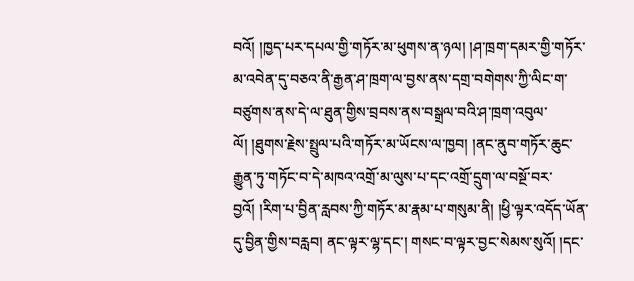བའོ། །ཁྱད་པར་དཔལ་གྱི་གཏོར་མ་ཕུགས་ན་ཉལ། །ཤ་ཁྲག་དམར་གྱི་གཏོར་མ་འབེན་དུ་བཅའ་ནི་རྒྱན་ཤ་ཁྲག་ལ་བྱས་ནས་དགྲ་བགེགས་ཀྱི་ལིང་ག་བཙུགས་ནས་དེ་ལ་ཐུན་གྱིས་བྲབས་ནས་བསྒྲལ་བའི་ཤ་ཁྲག་འབུལ་ལོ། །ཐུགས་རྗེས་སྤྲུལ་པའི་གཏོར་མ་ཡོངས་ལ་ཁྱབ། །ནང་ནུབ་གཏོར་ཆུང་རྒྱུན་ཏུ་གཏོང་བ་དེ་མཁའ་འགྲོ་མ་ལུས་པ་དང་འགྲོ་དྲུག་ལ་བསྔོ་བར་བྱའོ། །རིག་པ་བྱིན་རླབས་ཀྱི་གཏོར་མ་རྣམ་པ་གསུམ་ནི། །ཕྱི་ལྟར་འདོད་ཡོན་དུ་བྱིན་གྱིས་བརླབ། ནང་ལྟར་ལྷ་དང་། གསང་བ་ལྟར་བྱང་སེམས་སུའོ། །དང་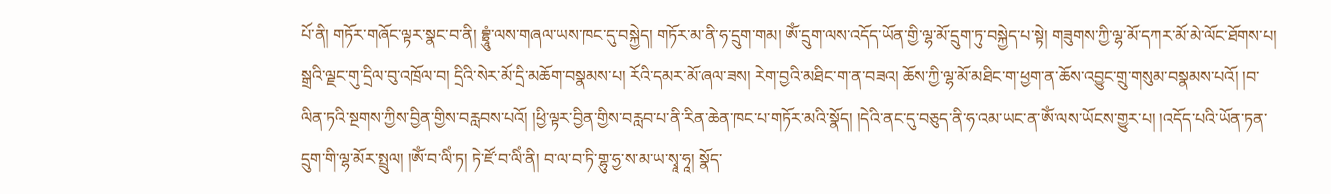པོ་ནི། གཏོར་གཞོང་ལྟར་སྣང་བ་ནི། བྷྲཱུཾ་ལས་གཞལ་ཡས་ཁང་དུ་བསྐྱེད། གཏོར་མ་ནི་ཧ་དྲུག་གམ། ཨོཾ་དྲུག་ལས་འདོད་ཡོན་གྱི་ལྷ་མོ་དྲུག་ཏུ་བསྐྱེད་པ་སྟེ། གཟུགས་ཀྱི་ལྷ་མོ་དཀར་མོ་མེ་ལོང་ཐོགས་པ།
སྒྲའི་ལྗང་གུ་དྲིལ་བུ་འཁྲོལ་བ། དྲིའི་སེར་མོ་དྲི་མཆོག་བསྣམས་པ། རོའི་དམར་མོ་ཞལ་ཟས། རེག་བྱའི་མཐིང་ག་ན་བཟའ། ཆོས་ཀྱི་ལྷ་མོ་མཐིང་ག་ཕྱག་ན་ཆོས་འབྱུང་གྲུ་གསུམ་བསྣམས་པའོ། །བ་ལིན་ཏའི་སྔགས་ཀྱིས་བྱིན་གྱིས་བརླབས་པའོ། །ཕྱི་ལྟར་བྱིན་གྱིས་བརླབ་པ་ནི་རིན་ཆེན་ཁང་པ་གཏོར་མའི་སྣོད། །དེའི་ནང་དུ་བཅུད་ནི་ཧ་འམ་ཡང་ན་ཨོཾ་ལས་ཡོངས་གྱུར་པ། །འདོད་པའི་ཡོན་ཏན་དྲུག་གི་ལྷ་མོར་སྤྲུལ། །ཨོཾ་བ་ལིཾ་ཏ། ཏེ་ཛོ་བ་ལིཾ་ནི། བ་ལ་བ་ཏི་གྷུ་ཧྱ་ས་མ་ཡ་སྭཱ་ཧཱ། སྣོད་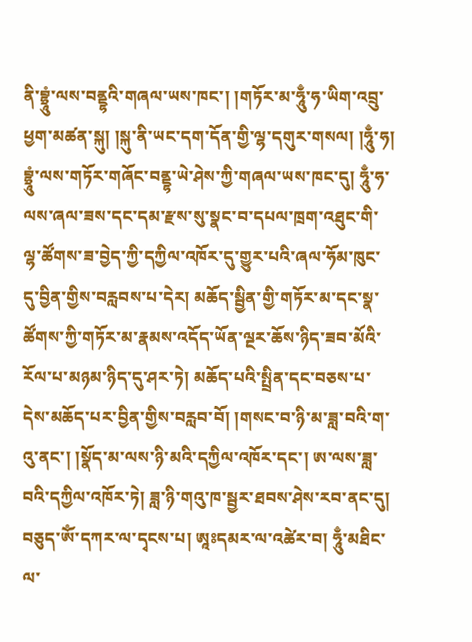ནི་བྷྲཱུཾ་ལས་བནྡྷའི་གཞལ་ཡས་ཁང་། །གཏོར་མ་ཧཱུྃ་ཧ་ཡིག་འབྲུ་ཕྱག་མཚན་སྐུ། །སྐུ་ནི་ཡང་དག་དོན་གྱི་ལྷ་དགུར་གསལ། །ཧཱུྃ་ཧ། བྷྲཱུཾ་ལས་གཏོར་གཞོང་བནྡྷ་ཡེ་ཤེས་ཀྱི་གཞལ་ཡས་ཁང་དུ། ཧཱུྃ་ཧ་ལས་ཞལ་ཟས་དང་དམ་རྫས་སུ་སྣང་བ་དཔལ་ཁྲག་འཐུང་གི་ལྷ་ཚོགས་ཟ་བྱེད་ཀྱི་དཀྱིལ་འཁོར་དུ་གྱུར་པའི་ཞལ་ཧོམ་ཁུང་དུ་བྱིན་གྱིས་བརླབས་པ་དེར། མཆོད་སྦྱིན་གྱི་གཏོར་མ་དང་སྣ་ཚོགས་ཀྱི་གཏོར་མ་རྣམས་འདོད་ཡོན་ལྔར་ཆོས་ཉིད་ཟབ་མོའི་རོལ་པ་མཉམ་ཉིད་དུ་ཤར་ཏེ། མཆོད་པའི་སྤྲིན་དང་བཅས་པ་དེས་མཆོད་པར་བྱིན་གྱིས་བརླབ་བོ། །གསང་བ་ཉི་མ་ཟླ་བའི་ག་འུ་ནང་། །སྣོད་མ་ལས་ཉི་མའི་དཀྱིལ་འཁོར་དང་། ཨ་ལས་ཟླ་བའི་དཀྱིལ་འཁོར་ཏེ། ཟླ་ཉི་གའུ་ཁ་སྦྱར་ཐབས་ཤེས་རབ་ནང་དུ། བཅུད་ཨོཾ་དཀར་ལ་དྭངས་པ། ཨཱཿདམར་ལ་འཚེར་བ། ཧཱུྃ་མཐིང་ལ་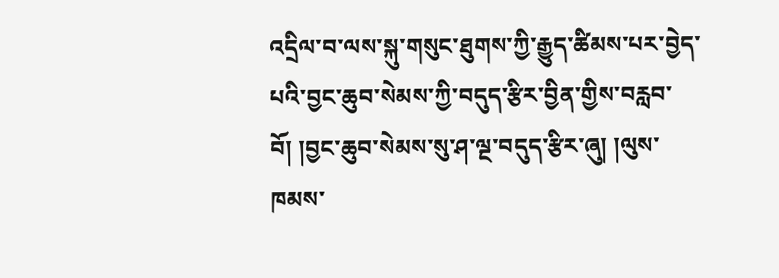འདྲིལ་བ་ལས་སྐུ་གསུང་ཐུགས་ཀྱི་རྒྱུད་ཚིམས་པར་བྱེད་པའི་བྱང་ཆུབ་སེམས་ཀྱི་བདུད་རྩིར་བྱིན་གྱིས་བརླབ་བོ། །བྱང་ཆུབ་སེམས་སུ་ཤ་ལྔ་བདུད་རྩིར་ཞུ། །ལུས་ཁམས་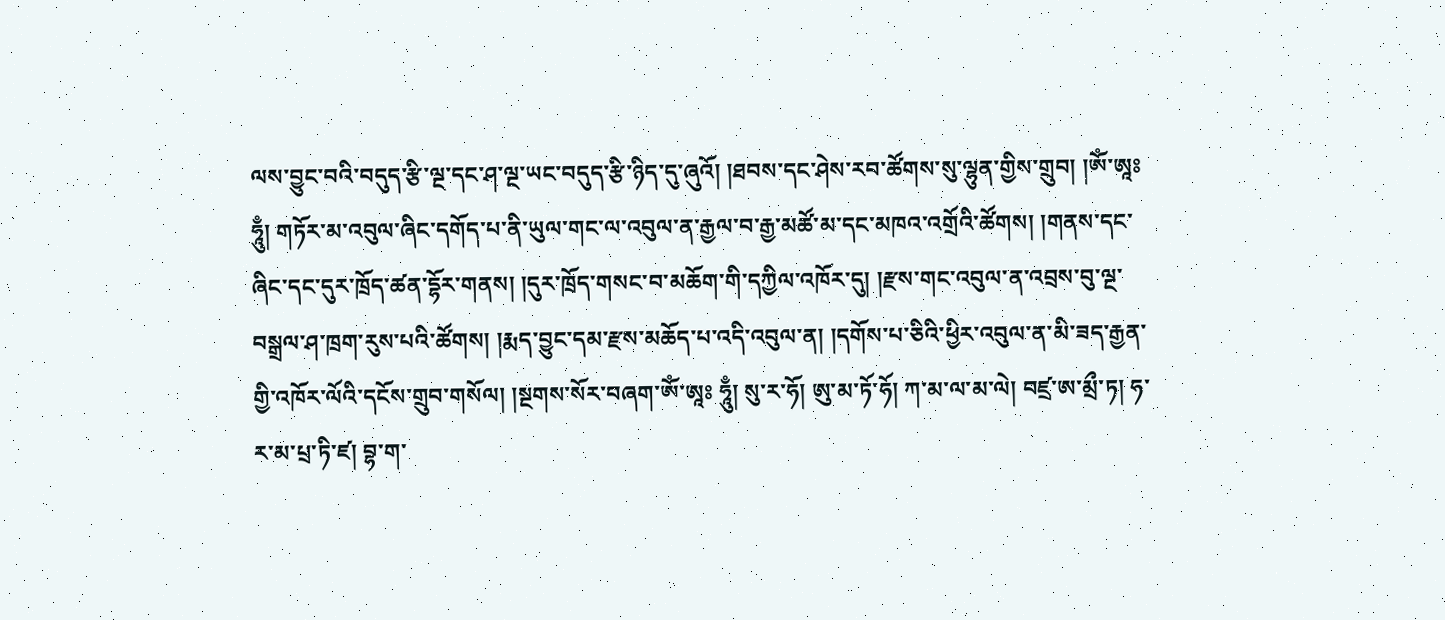ལས་བྱུང་བའི་བདུད་རྩི་ལྔ་དང་ཤ་ལྔ་ཡང་བདུད་རྩི་ཉིད་དུ་ཞུའོ། །ཐབས་དང་ཤེས་རབ་ཚོགས་སུ་ལྷུན་གྱིས་གྲུབ། །ཨོཾ་ཨཱཿཧཱུྃ། གཏོར་མ་འབུལ་ཞིང་དགོད་པ་ནི་ཡུལ་གང་ལ་འབུལ་ན་རྒྱལ་བ་རྒྱ་མཚོ་མ་དང་མཁའ་འགྲོའི་ཚོགས། །གནས་དང་ཞིང་དང་དུར་ཁྲོད་ཚན་དྷོར་གནས། །དུར་ཁྲོད་གསང་བ་མཆོག་གི་དཀྱིལ་འཁོར་དུ། །རྫས་གང་འབུལ་ན་འབྲས་བུ་ལྔ་བསྒྲལ་ཤ་ཁྲག་རུས་པའི་ཚོགས། །རྨད་བྱུང་དམ་རྫས་མཆོད་པ་འདི་འབུལ་ན། །དགོས་པ་ཅིའི་ཕྱིར་འབུལ་ན་མི་ཟད་རྒྱན་གྱི་འཁོར་ལོའི་དངོས་གྲུབ་གསོལ། །སྔགས་སོར་བཞག་ཨོཾ་ཨཱཿ ཧཱུྃ། སུ་ར་ཧོ། ཨུ་མ་ཏོ་ཧོ། ཀ་མ་ལ་མ་ལེ། བཛྲ་ཨ་མྲྀ་ཏ། ཧ་ར་མ་པྲ་ཏི་ཛ། བྷ་ག་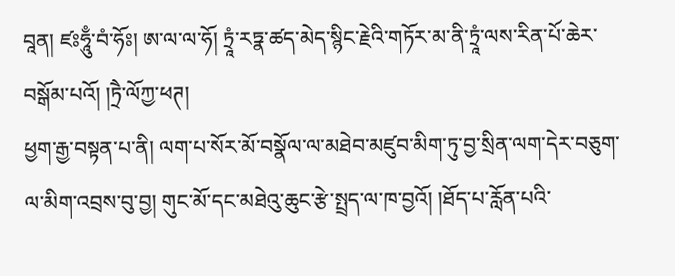བཱན། ཛཿཧཱུྃ་བཾ་ཧོཿ། ཨ་ལ་ལ་ཧོ། ཏྲཱཾ་རཏྣ་ཚད་མེད་སྙིང་རྗེའི་གཏོར་མ་ནི་ཏྲཱཾ་ལས་རིན་པོ་ཆེར་བསྒོམ་པའོ། །ཏྲཻ་ལོཀྱ་ཕཊ།
ཕྱག་རྒྱ་བསྟན་པ་ནི། ལག་པ་སོར་མོ་བསྣོལ་ལ་མཐེབ་མཛུབ་མིག་ཏུ་བྱ་སྲིན་ལག་དེར་བཅུག་ལ་མིག་འབྲས་བུ་བྱ། གུང་མོ་དང་མཐེའུ་ཆུང་རྩེ་སྤྲད་ལ་ཁ་བྱའོ། །ཐོད་པ་རློན་པའི་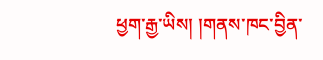ཕྱག་རྒྱ་ཡིས། །གནས་ཁང་བྱིན་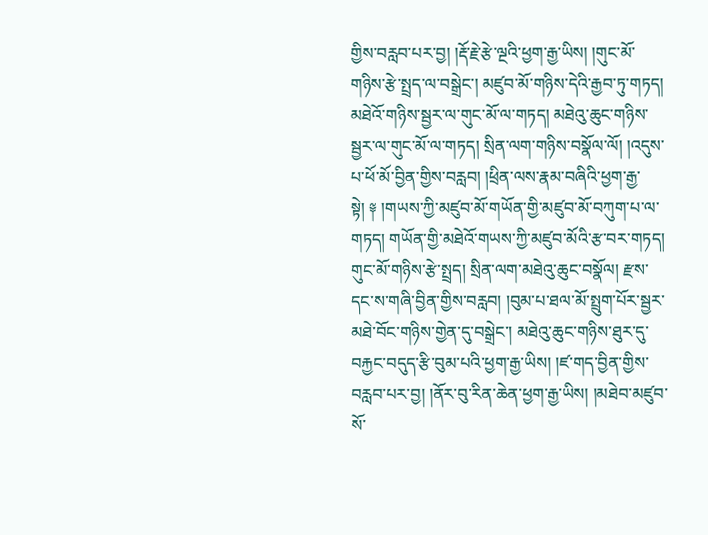གྱིས་བརླབ་པར་བྱ། །རྡོ་རྗེ་རྩེ་ལྔའི་ཕྱག་རྒྱ་ཡིས། །གུང་མོ་གཉིས་རྩེ་སྤྲད་ལ་བསྒྲེང་། མཛུབ་མོ་གཉིས་དེའི་རྒྱབ་ཏུ་གཏད། མཐེའོ་གཉིས་སྦྱར་ལ་གུང་མོ་ལ་གཏད། མཐེའུ་ཆུང་གཉིས་སྦྱར་ལ་གུང་མོ་ལ་གཏད། སྲིན་ལག་གཉིས་བསྣོལ་ལོ། །འདུས་པ་ཕོ་མོ་བྱིན་གྱིས་བརླབ། །ཕྲིན་ལས་རྣམ་བཞིའི་ཕྱག་རྒྱ་སྟེ། ༈ །གཡས་ཀྱི་མཛུབ་མོ་གཡོན་གྱི་མཛུབ་མོ་བཀུག་པ་ལ་གཏད། གཡོན་གྱི་མཐེའོ་གཡས་ཀྱི་མཛུབ་མོའི་རྩ་བར་གཏད། གུང་མོ་གཉིས་རྩེ་སྤྲད། སྲིན་ལག་མཐེའུ་ཆུང་བསྣོལ། རྫས་དང་ས་གཞི་བྱིན་གྱིས་བརླབ། །བུམ་པ་ཐལ་མོ་སྤྲུག་པོར་སྦྱར་མཐེ་བོང་གཉིས་གྱེན་དུ་བསྒྲེང་། མཐེའུ་ཆུང་གཉིས་ཐུར་དུ་བརྐྱང་བདུད་རྩི་བུམ་པའི་ཕྱག་རྒྱ་ཡིས། །ཛ་གད་བྱིན་གྱིས་བརླབ་པར་བྱ། །ནོར་བུ་རིན་ཆེན་ཕྱག་རྒྱ་ཡིས། །མཐེབ་མཛུབ་སོ་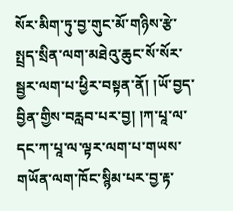སོར་མིག་ཏུ་བྱ་གུང་མོ་གཉིས་རྩེ་སྤྲད་སྲིན་ལག་མཐེའུ་ཆུང་སོ་སོར་སྦྱར་ལག་པ་ཕྱིར་བསྟན་ནོ། །ཡོ་བྱད་བྱིན་གྱིས་བརླབ་པར་བྱ། །ཀ་པཱ་ལ་དང་ཀ་པཱ་ལ་ལྟར་ལག་པ་གཡས་གཡོན་ལག་ཁོང་སྙིམ་པར་བྱ་རྟ་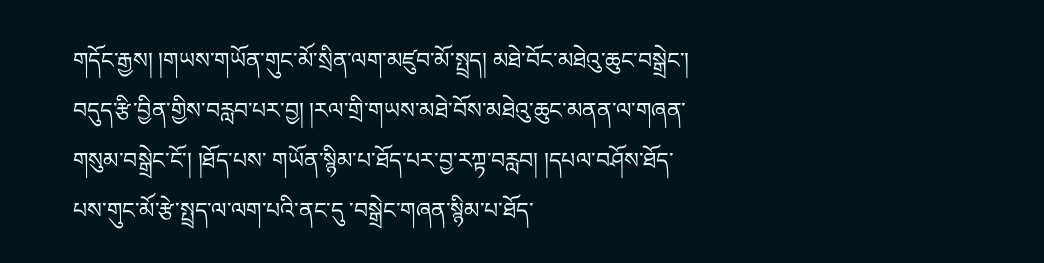གདོང་རྒྱས། །གཡས་གཡོན་གུང་མོ་སྲིན་ལག་མཛུབ་མོ་སྤྲད། མཐེ་བོང་མཐེའུ་ཆུང་བསྒྲེང་། བདུད་རྩི་བྱིན་གྱིས་བརླབ་པར་བྱ། །རལ་གྲི་གཡས་མཐེ་བོས་མཐེའུ་ཆུང་མནན་ལ་གཞན་གསུམ་བསྒྲེང་ངོ་། །ཐོད་པས་ གཡོན་སྙིམ་པ་ཐོད་པར་བྱ་རཀྟ་བརླབ། །དཔལ་བཤོས་ཐོད་པས་གུང་མོ་རྩེ་སྤྲད་ལ་ལག་པའི་ནང་དུ ་བསྒྲེང་གཞན་སྙིམ་པ་ཐོད་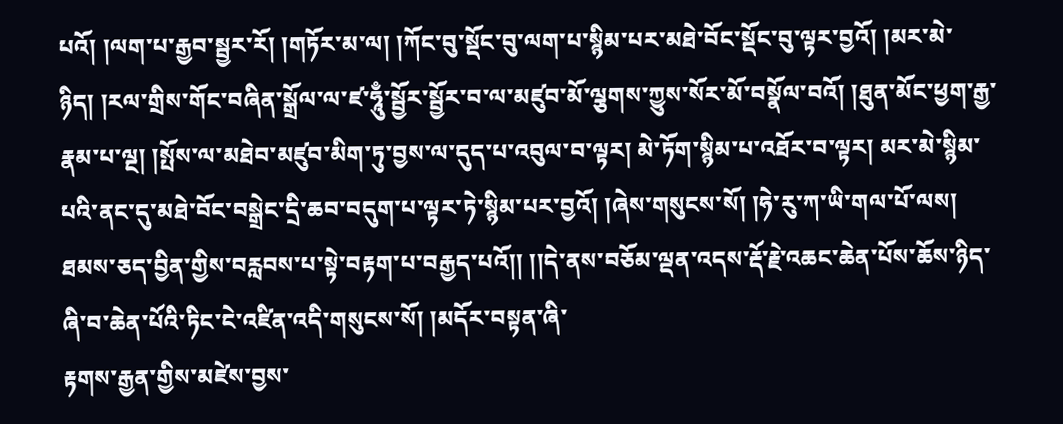པའོ། །ལག་པ་རྒྱབ་སྦྱར་རོ། །གཏོར་མ་ལ། །ཀོང་བུ་སྡོང་བུ་ལག་པ་སྙིམ་པར་མཐེ་བོང་སྡོང་བུ་ལྟར་བྱའོ། །མར་མེ་ཉིད། །རལ་གྲིས་གོང་བཞིན་སྒྲོལ་ལ་ཛ་ཧཱུྃ་སྦྱོར་སྦྱོར་བ་ལ་མཛུབ་མོ་ལྕགས་ཀྱུས་སོར་མོ་བསྣོལ་བའོ། །ཐུན་མོང་ཕྱག་རྒྱ་རྣམ་པ་ལྔ། །སྤོས་ལ་མཐེབ་མཛུབ་མིག་ཏུ་བྱས་ལ་དུད་པ་འབུལ་བ་ལྟར། མེ་ཏོག་སྙིམ་པ་འཐོར་བ་ལྟར། མར་མེ་སྙིམ་པའི་ནང་དུ་མཐེ་བོང་བསྒྲེང་དྲི་ཆབ་བདུག་པ་ལྟར་ཏེ་སྙིམ་པར་བྱའོ། །ཞེས་གསུངས་སོ། །ཧེ་རུ་ཀ་ཡི་གལ་པོ་ལས། ཐམས་ཅད་བྱིན་གྱིས་བརླབས་པ་སྟེ་བརྟག་པ་བརྒྱད་པའོ།། །།དེ་ནས་བཅོམ་ལྡན་འདས་རྡོ་རྗེ་འཆང་ཆེན་པོས་ཆོས་ཉིད་ཞི་བ་ཆེན་པོའི་ཏིང་ངེ་འཛིན་འདི་གསུངས་སོ། །མདོར་བསྟན་ཞི་
རྟགས་རྒྱན་གྱིས་མཛེས་བྱས་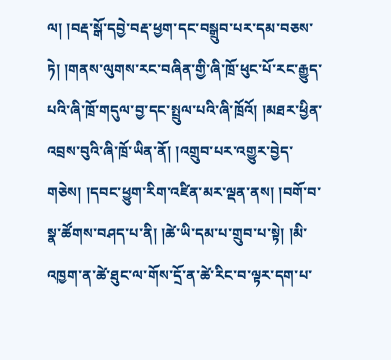ལ། །བརྡ་སྒོ་དབྱེ་བརྡ་ཕྱག་དང་བསྒྲུབ་པར་དམ་བཅས་ཏེ། །གནས་ལུགས་རང་བཞིན་གྱི་ཞི་ཁྲོ་ཕུང་པོ་རང་རྒྱུད་པའི་ཞི་ཁྲོ་གདུལ་བྱ་དང་སྤྲུལ་པའི་ཞི་ཁྲོའོ། །མཐར་ཕྱིན་འབྲས་བུའི་ཞི་ཁྲོ་ཡིན་ནོ། །འགྲུབ་པར་འགྱུར་བྱེད་གཅེས། །དབང་ཕྱུག་རིག་འཛིན་མར་ལྡན་ནས། །བགོ་བ་སྣ་ཚོགས་བཤད་པ་ནི། །ཚེ་ཡི་དམ་པ་གྲུབ་པ་སྟེ། །མི་འཁྱག་ན་ཚེ་ཐུང་ལ་གོས་དྲོ་ན་ཚེ་རིང་བ་ལྟར་དག་པ་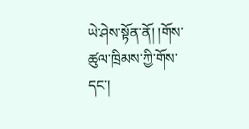ཡེ་ཤེས་སྟོན་ནོ། །གོས་ཚུལ་ཁྲིམས་ཀྱི་གོས་དང་།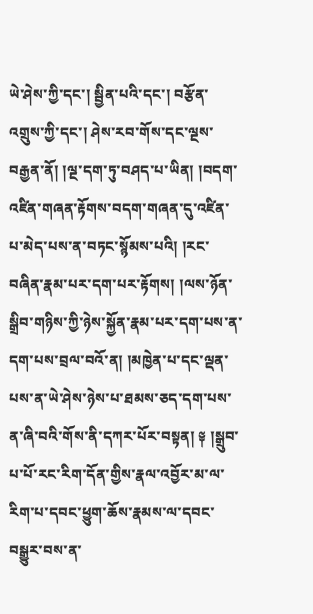ཡེ་ཤེས་ཀྱི་དང་། སྦྱིན་པའི་དང་། བརྩོན་འགྲུས་ཀྱི་དང་། ཤེས་རབ་གོས་དང་ལྔས་བརྒྱན་ནོ། །ལྔ་དག་ཏུ་བཤད་པ་ཡིན། །བདག་འཛིན་གཞན་རྟོགས་བདག་གཞན་དུ་འཛིན་པ་མེད་པས་ན་བཏང་སྙོམས་པའི། །རང་བཞིན་རྣམ་པར་དག་པར་རྟོགས། །ལས་ཉོན་སྒྲིབ་གཉིས་ཀྱི་ཉེས་སྐྱོན་རྣམ་པར་དག་པས་ན་དག་པས་བྲལ་བའོ་ན། །མཁྱེན་པ་དང་ལྡན་པས་ན་ཡེ་ཤེས་ཉེས་པ་ཐམས་ཅད་དག་པས་ན་ཞི་བའི་གོས་ནི་དཀར་པོར་བསྟན། ༈ །སྒྲུབ་པ་པོ་རང་རིག་དོན་གྱིས་རྣལ་འབྱོར་མ་ལ་རིག་པ་དབང་ཕྱུག་ཆོས་རྣམས་ལ་དབང་བསྒྱུར་བས་ན་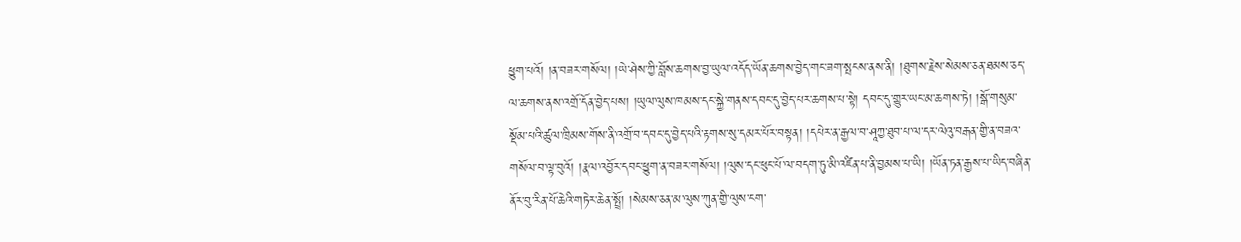ཕྱུག་པའོ། །ན་བཟར་གསོལ། །ཡེ་ཤེས་ཀྱི་བློས་ཆགས་བྱ་ཡུལ་འདོད་ཡོན་ཆགས་བྱེད་གང་ཟག་སྤངས་ནས་ནི། །ཐུགས་རྗེས་སེམས་ཅན་ཐམས་ཅད་ལ་ཆགས་ནས་འགྲོ་དོན་བྱེད་པས། །ཡུལ་ལུས་ཁམས་དང་སྐྱེ་གནས་དབང་དུ་བྱེད་པར་ཆགས་པ་སྟེ། དབང་དུ་གྱུར་ཡང་མ་ཆགས་ཏེ། །སྒོ་གསུམ་སྡོམ་པའི་ཚུལ་ཁྲིམས་གོས་ནི་འགྲོ་བ་དབང་དུ་བྱེད་པའི་རྟགས་སུ་དམར་པོར་བསྟན། །དཔེར་ན་རྒྱལ་བ་ཤཱཀྱ་ཐུབ་པ་ལ་དར་ལེའུ་བརྒན་གྱི་ན་བཟའ་གསོལ་བ་ལྟ་བུའོ། །རྣལ་འབྱོར་དབང་ཕྱུག་ན་བཟར་གསོལ། །ལུས་དང་ཕུང་པོ་ལ་བདག་ཏུ་མི་འཛིན་པ་ནི་བྱམས་པ་ཡི། །ཡོན་ཏན་རྒྱས་པ་ཡིད་བཞིན་ནོར་བུ་རིན་པོ་ཆེའི་གཏེར་ཆེན་སྤྲོ། །སེམས་ཅན་མ་ལུས་ཀུན་གྱི་ལུས་ངག་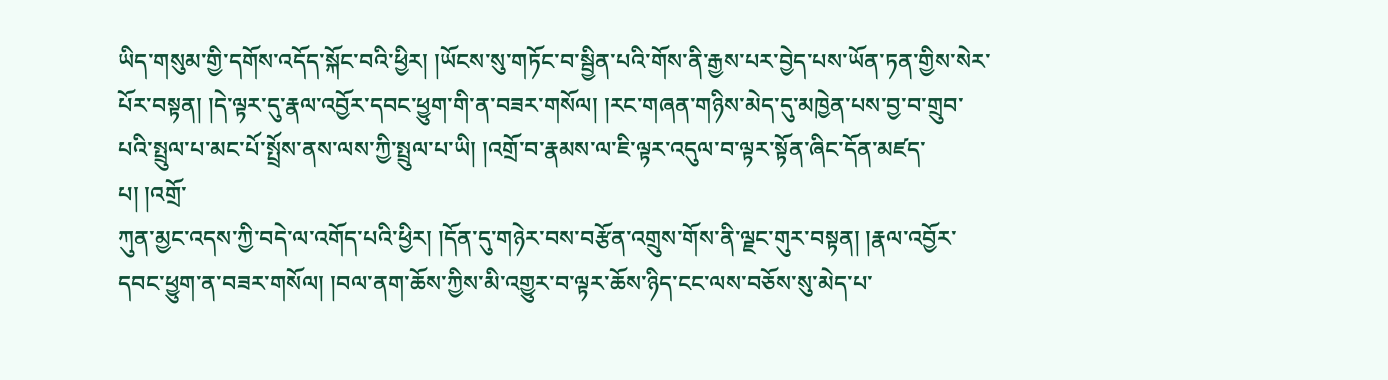ཡིད་གསུམ་གྱི་དགོས་འདོད་སྐོང་བའི་ཕྱིར། །ཡོངས་སུ་གཏོང་བ་སྦྱིན་པའི་གོས་ནི་རྒྱས་པར་བྱེད་པས་ཡོན་ཏན་གྱིས་སེར་པོར་བསྟན། །དེ་ལྟར་དུ་རྣལ་འབྱོར་དབང་ཕྱུག་གི་ན་བཟར་གསོལ། །རང་གཞན་གཉིས་མེད་དུ་མཁྱེན་པས་བྱ་བ་གྲུབ་པའི་སྤྲུལ་པ་མང་པོ་སྤྲོས་ནས་ལས་ཀྱི་སྤྲུལ་པ་ཡི། །འགྲོ་བ་རྣམས་ལ་ཇི་ལྟར་འདུལ་བ་ལྟར་སྟོན་ཞིང་དོན་མཛད་པ། །འགྲོ་
ཀུན་མྱང་འདས་ཀྱི་བདེ་ལ་འགོད་པའི་ཕྱིར། །དོན་དུ་གཉེར་བས་བརྩོན་འགྲུས་གོས་ནི་ལྗང་གུར་བསྟན། །རྣལ་འབྱོར་དབང་ཕྱུག་ན་བཟར་གསོལ། །བལ་ནག་ཆོས་ཀྱིས་མི་འགྱུར་བ་ལྟར་ཆོས་ཉིད་ངང་ལས་བཅོས་སུ་མེད་པ་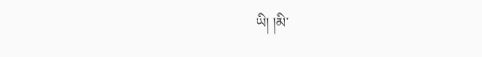ཡི། །མི་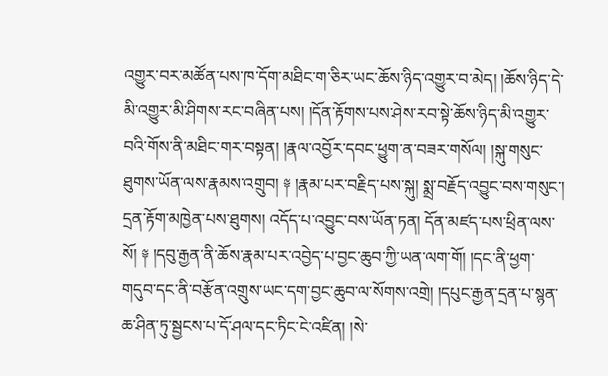འགྱུར་བར་མཚོན་པས་ཁ་དོག་མཐིང་ག་ཅིར་ཡང་ཆོས་ཉིད་འགྱུར་བ་མེད། །ཆོས་ཉིད་དེ་མི་འགྱུར་མི་ཤིགས་རང་བཞིན་པས། །དོན་རྟོགས་པས་ཤེས་རབ་སྟེ་ཆོས་ཉིད་མི་འགྱུར་བའི་གོས་ནི་མཐིང་གར་བསྟན། །རྣལ་འབྱོར་དབང་ཕྱུག་ན་བཟར་གསོལ། །སྐུ་གསུང་ཐུགས་ཡོན་ལས་རྣམས་འགྲུབ། ༈ །རྣམ་པར་བརྗིད་པས་སྐུ། སྨྲ་བརྗོད་འབྱུང་བས་གསུང་། དྲན་རྟོག་མཁྱེན་པས་ཐུགས། འདོད་པ་འབྱུང་བས་ཡོན་ཏན། དོན་མཛད་པས་ཕྲིན་ལས་སོ། ༈ །དབུ་རྒྱན་ནི་ཆོས་རྣམ་པར་འབྱེད་པ་བྱང་ཆུབ་ཀྱི་ཡན་ལག་གོ། །དང་ནི་ཕྱག་གདུབ་དང་ནི་བརྩོན་འགྲུས་ཡང་དག་བྱང་ཆུབ་ལ་སོགས་འགྲེ། །དཔུང་རྒྱན་དྲན་པ་སྙན་ཆ་ཤིན་ཏུ་སྦྱངས་པ་དོ་ཤལ་དང་ཏིང་ངེ་འཛིན། །སེ་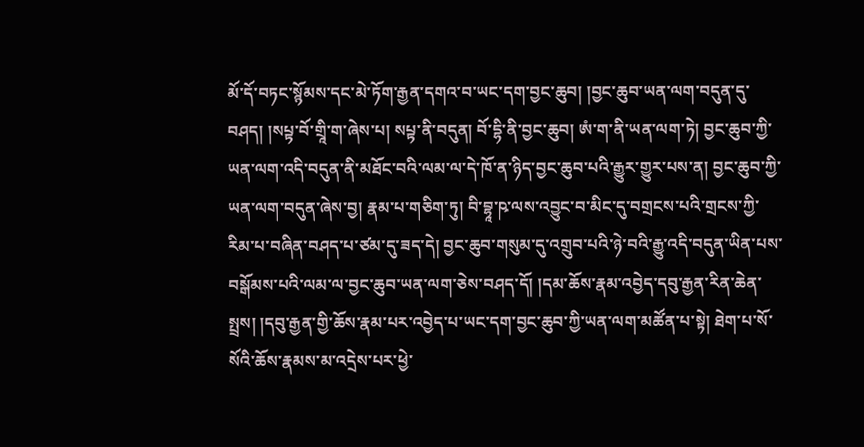མོ་དོ་བཏང་སྙོམས་དང་མེ་ཏོག་རྒྱན་དགའ་བ་ཡང་དག་བྱང་ཆུབ། །བྱང་ཆུབ་ཡན་ལག་བདུན་དུ་བཤད། །སཔྟ་བོ་གྲཱི་ག་ཞེས་པ། སཔྟ་ནི་བདུན། བོ་དྷི་ནི་བྱང་ཆུབ། ཨཾ་ག་ནི་ཡན་ལག་ཏེ། བྱང་ཆུབ་ཀྱི་ཡན་ལག་འདི་བདུན་ནི་མཐོང་བའི་ལམ་ལ་དེ་ཁོ་ན་ཉིད་བྱང་ཆུབ་པའི་རྒྱུར་གྱུར་པས་ན། བྱང་ཆུབ་ཀྱི་ཡན་ལག་བདུན་ཞེས་བྱ། རྣམ་པ་གཅིག་ཏུ། བི་བྷཱ་ཥ་ལས་འབྱུང་བ་མིང་དུ་བགྲངས་པའི་གྲངས་ཀྱི་རིམ་པ་བཞིན་བཤད་པ་ཙམ་དུ་ཟད་དེ། བྱང་ཆུབ་གསུམ་དུ་འགྲུབ་པའི་ཉེ་བའི་རྒྱུ་འདི་བདུན་ཡིན་པས་བསྒོམས་པའི་ལམ་ལ་བྱང་ཆུབ་ཡན་ལག་ཅེས་བཤད་དོ། །དམ་ཆོས་རྣམ་འབྱེད་དབུ་རྒྱན་རིན་ཆེན་སྤྲས། །དབུ་རྒྱན་གྱི་ཆོས་རྣམ་པར་འབྱེད་པ་ཡང་དག་བྱང་ཆུབ་ཀྱི་ཡན་ལག་མཚོན་པ་སྟེ། ཐེག་པ་སོ་སོའི་ཆོས་རྣམས་མ་འདྲེས་པར་ཕྱེ་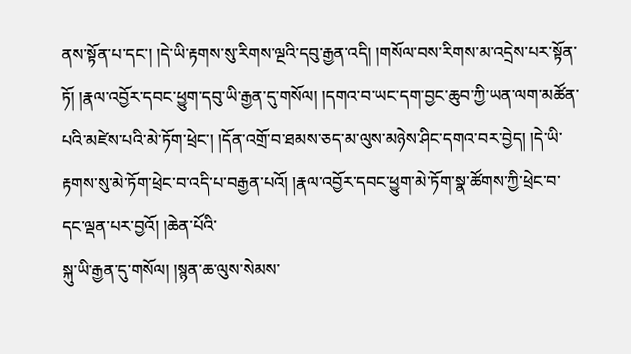ནས་སྟོན་པ་དང་། །དེ་ཡི་རྟགས་སུ་རིགས་ལྔའི་དབུ་རྒྱན་འདི། །གསོལ་བས་རིགས་མ་འདྲེས་པར་སྟོན་ཏོ། །རྣལ་འབྱོར་དབང་ཕྱུག་དབུ་ཡི་རྒྱན་དུ་གསོལ། །དགའ་བ་ཡང་དག་བྱང་ཆུབ་ཀྱི་ཡན་ལག་མཚོན་པའི་མཛེས་པའི་མེ་ཏོག་ཕྲེང་། །དོན་འགྲོ་བ་ཐམས་ཅད་མ་ལུས་མཉེས་ཤིང་དགའ་བར་བྱེད། །དེ་ཡི་རྟགས་སུ་མེ་ཏོག་ཕྲེང་བ་འདི་པ་བརྒྱན་པའོ། །རྣལ་འབྱོར་དབང་ཕྱུག་མེ་ཏོག་སྣ་ཚོགས་ཀྱི་ཕྲེང་བ་དང་ལྡན་པར་བྱའོ། །ཆེན་པོའི་
སྐུ་ཡི་རྒྱན་དུ་གསོལ། །སྙན་ཆ་ལུས་སེམས་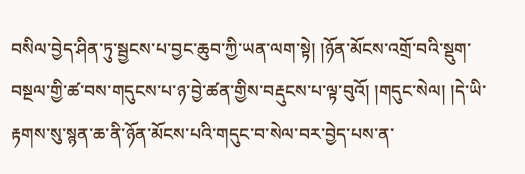བསིལ་བྱེད་ཤིན་ཏུ་སྦྱངས་པ་བྱང་ཆུབ་ཀྱི་ཡན་ལག་སྟེ། །ཉོན་མོངས་འགྲོ་བའི་སྡུག་བསྔལ་གྱི་ཚ་བས་གདུངས་པ་ཉ་བྱེ་ཚན་གྱིས་བརྡུངས་པ་ལྟ་བུའོ། །གདུང་སེལ། །དེ་ཡི་རྟགས་སུ་སྙན་ཆ་ནི་ཉོན་མོངས་པའི་གདུང་བ་སེལ་བར་བྱེད་པས་ན་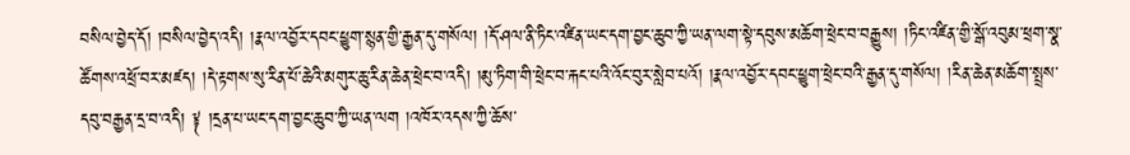བསིལ་བྱེད་དོ། །བསིལ་བྱེད་འདི། །རྣལ་འབྱོར་དབང་ཕྱུག་སྙན་གྱི་རྒྱན་དུ་གསོལ། །དོ་ཤལ་ནི་ཏིང་འཛིན་ཡང་དག་བྱང་ཆུབ་ཀྱི་ཡན་ལག་སྟེ་དབུས་མཆོག་ཕྲེང་བ་བརྒྱུས། །ཏིང་འཛིན་གྱི་སྒོ་འབུམ་ཕྲག་སྣ་ཚོགས་འཕྲོ་བར་མཛད། །དེ་རྟགས་སུ་རིན་པོ་ཆེའི་མགུར་ཆུ་རིན་ཆེན་ཕྲེང་བ་འདི། །མུ་ཏིག་གི་ཕྲེང་བ་རྐང་པའི་འོང་བུར་སླེབ་པའོ། །རྣལ་འབྱོར་དབང་ཕྱུག་ཕྲེང་བའི་རྒྱན་དུ་གསོལ། །རིན་ཆེན་མཆོག་སྤྲས་དབུ་བརྒྱན་དྲ་བ་འདི། ༈ །དྲན་པ་ཡང་དག་བྱང་ཆུབ་ཀྱི་ཡན་ལག །འཁོར་འདས་ཀྱི་ཆོས་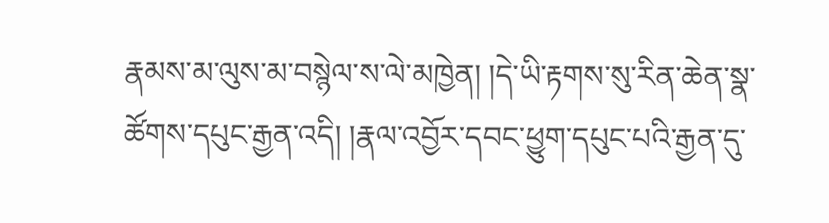རྣམས་མ་ལུས་མ་བསྙེལ་ས་ལེ་མཁྱེན། །དེ་ཡི་རྟགས་སུ་རིན་ཆེན་སྣ་ཚོགས་དཔུང་རྒྱན་འདི། །རྣལ་འབྱོར་དབང་ཕྱུག་དཔུང་པའི་རྒྱན་དུ་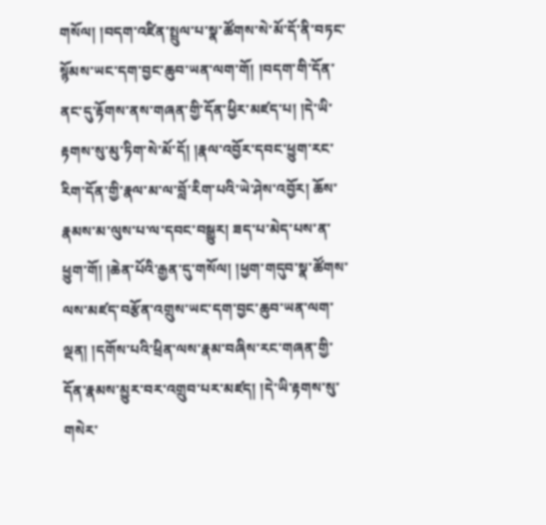གསོལ། །བདག་འཛིན་སྤྲུལ་པ་སྣ་ཚོགས་སེ་མོ་དོ་ནི་བཏང་སྙོམས་ཡང་དག་བྱང་ཆུབ་ཡན་ལག་གོ། །བདག་གི་དོན་ནང་དུ་རྟོགས་ནས་གཞན་གྱི་དོན་ཕྱིར་མཛད་པ། །དེ་ཡི་རྟགས་སུ་མུ་ཏིག་སེ་མོ་དོ། །རྣལ་འབྱོར་དབང་ཕྱུག་རང་རིག་དོན་གྱི་རྣལ་མ་ལ་བློ་རིག་པའི་ཡེ་ཤེས་འབྱོར། ཆོས་རྣམས་མ་ལུས་པ་ལ་དབང་བསྒྱུར། ཟད་པ་མེད་པས་ན་ཕྱུག་གོ། །ཆེན་པོའི་རྒྱན་དུ་གསོལ། །ཕྱག་གདུབ་སྣ་ཚོགས་ལས་མཛད་བརྩོན་འགྲུས་ཡང་དག་བྱང་ཆུབ་ཡན་ལག་ལྡན། །དགོས་པའི་ཕྲིན་ལས་རྣམ་བཞིས་རང་གཞན་གྱི་དོན་རྣམས་མྱུར་བར་འགྲུབ་པར་མཛད། །དེ་ཡི་རྟགས་སུ་གསེར་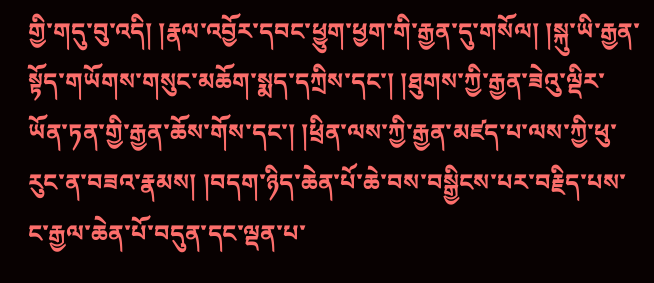གྱི་གདུ་བུ་འདི། །རྣལ་འབྱོར་དབང་ཕྱུག་ཕྱག་གི་རྒྱན་དུ་གསོལ། །སྐུ་ཡི་རྒྱན་སྟོད་གཡོགས་གསུང་མཆོག་སྨད་དཀྲིས་དང་། །ཐུགས་ཀྱི་རྒྱན་ཟེའུ་ལྡིར་ཡོན་ཏན་གྱི་རྒྱན་ཆོས་གོས་དང་། །ཕྲིན་ལས་ཀྱི་རྒྱན་མཛད་པ་ལས་ཀྱི་ཕུ་རུང་ན་བཟའ་རྣམས། །བདག་ཉིད་ཆེན་པོ་ཆེ་བས་བསྒྱིངས་པར་བརྗིད་པས་ང་རྒྱལ་ཆེན་པོ་བདུན་དང་ལྡན་པ་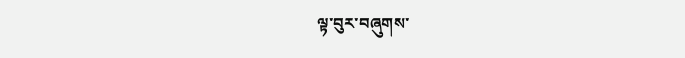ལྟ་བུར་བཞུགས་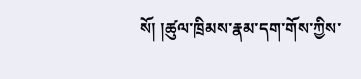སོ། །ཚུལ་ཁྲིམས་རྣམ་དག་གོས་ཀྱིས་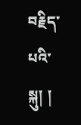བརྗིད་པའི་སྐུ། །